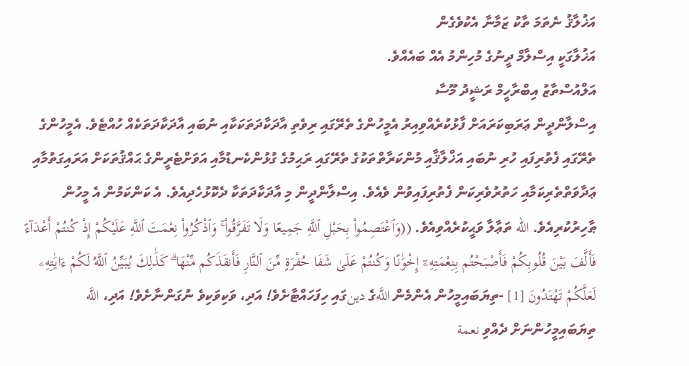އަޚުލާޤު ނެތަމަ ތާކު ޒަމާނާ އެކުވެގެން
އަޚުލާގަކީ އިސްލާމް ދީނުގެ މުހިންމު އެއް ބައެއްވެ.
އަލްއުސްތާޒު އިބްރާހީމް ރަޝީދު މޫސާ
އިސްލާންދީން ޢަރަބިކަރައަށް ފާޅުކުރެއްވިއިރު އެމީހުންގެ ތެރޭގައި ރިވެތި އާދަކާދަތަކަކާއި ނުބައި އާދަކާދަތަކެއް ހުއްޓެވެ. އެމީހުންގެ ތެރޭގައި ފެތުރިފައި ހުރި ނުބައި އަޚްލާޤާއި މުންކަރާތްތަކުގެ ތެރޭގައި ރަޙިމުގެ ގުޅުންކެނޑުމާއި އަވަށްޓެރީންގެ ޙައްޤުތަކަށް އަރައިގަތުމާއި ޢަދާވަތްތެރިކަމާއި ހަތުރުވެރިކަން ފެތުރިފައިވުން ވެއެވެ. އިސްލާންދީން މި އާދަކާދަތަކާ ދެކޮޅުހެދިއެވެ. އެ ކަންކަމުން އެ މީހުން ޠާހިރުކުރިއެވެ. الله ތަޢާލާ ވަޙީކުރެއްވިއެވެ. ((وَٱعْتَصِمُوا۟ بِحَبْلِ ٱللَّهِ جَمِيعًا وَلَا تَفَرَّقُوا۟ ۚ وَٱذْكُرُوا۟ نِعْمَتَ ٱللَّهِ عَلَيْكُمْ إِذْ كُنتُمْ أَعْدَآءً فَأَلَّفَ بَيْنَ قُلُوبِكُمْ فَأَصْبَحْتُم بِنِعْمَتِهِۦٓ إِخْوَٰنًا وَكُنتُمْ عَلَىٰ شَفَا حُفْرَةٍ مِّنَ ٱلنَّارِ فَأَنقَذَكُم مِّنْهَا ۗ كَذَٰلِكَ يُبَيِّنُ ٱللَّهُ لَكُمْ ءَايَٰتِهِۦ لَعَلَّكُمْ تَهْتَدُونَ [1] -ތިޔަބައިމީހުން އެންމެން اللَّهގެ دينގައި ހިފަހައްޓާށެވެ! އަދި، ވަކިވަކިވެ ނުގަންނާށެވެ! އަދި، اللَّه ތިޔަބައިމީހުންނަށް ދެއްވި نعمة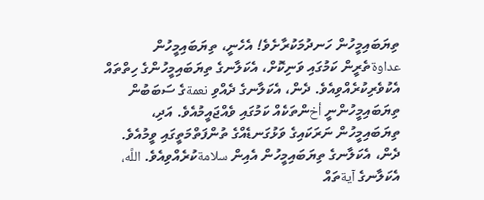ތިޔަބައިމީހުން ހަނދުމަކުރާށެވެ! އެހެނީ، ތިޔަބައިމީހުން عداوةތެރީން ކަމުގައި ވަނިކޮށް، އެކަލާނގެ ތިޔަބައިމީހުންގެ ހިތްތައް އެކުވެރިކުރެއްވިއެވެ. ދެން، އެކަލާނގެ ދެއްވި نعمةގެ ސަބަބުން ތިޔަބައިމީހުންނީ أخންތަކެއް ކަމުގައި ވެއްޖައީމުއެވެ. އަދި، ތިޔަބައިމީހުން ނަރަކައިގެ ވަޅުގަނޑެއްގެ ތުންފަތްމަތީގައި ވީމުއެވެ. ދެން، އެކަލާނގެ ތިޔަބައިމީހުން އެއިން سلامةކުރެއްވިއެވެ. اللَّه، އެކަލާނގެ آيةތައް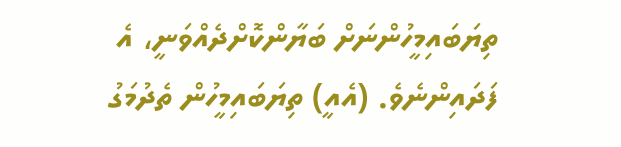ތިޔަބައިމީހުންނަށް ބަޔާންކޮށްދެއްވަނީ، އެ ފަދައިންނެވެ. (އެއީ) ތިޔަބައިމީހުން ތެދުމަގު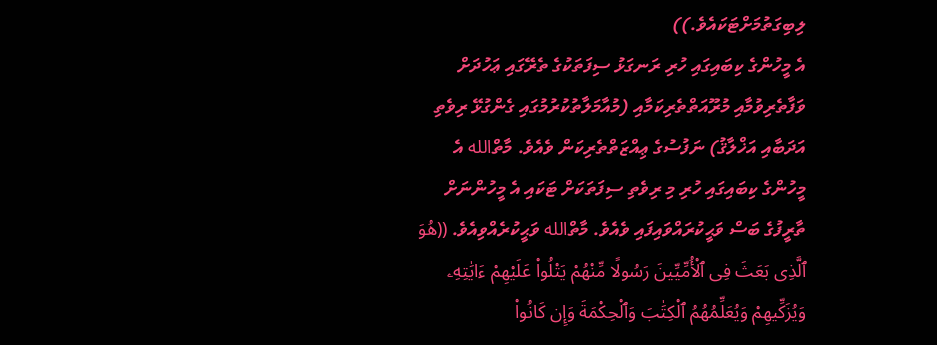ލިބިގަތުމަށްޓަކައެވެ.))
އެ މީހުންގެ ކިބައިގައި ހުރި ރަނގަޅު ސިފަތަކުގެ ތެރޭގައި ޢަހުދަށް ވަފާތެރިވުމާއި މުރޫއަތްތެރިކަމާއި (މުއާމަލާތުކުރުމުގައި ގެންގުޅޭ ރިވެތި އަދަބާއި އަޚްލާޤު) ނަފުސުގެ ޢިއްޒަތްތެރިކަން ވެއެވެ. މާތްالله އެ މީހުންގެ ކިބައިގައި ހުރި މި ރިވެތި ސިފަތަކަށް ޓަކައި އެ މީހުންނަށް ތާރީފުގެ ބަސް ވަޙީކުރައްވައިފައި ވެއެވެ. މާތްالله ވަޙީކުރެއްވިއެވެ. ((هُوَ ٱلَّذِى بَعَثَ فِى ٱلْأُمِّيِّينَ رَسُولًا مِّنْهُمْ يَتْلُوا۟ عَلَيْهِمْ ءَايَٰتِهِۦ وَيُزَكِّيهِمْ وَيُعَلِّمُهُمُ ٱلْكِتَٰبَ وَٱلْحِكْمَةَ وَإِن كَانُوا۟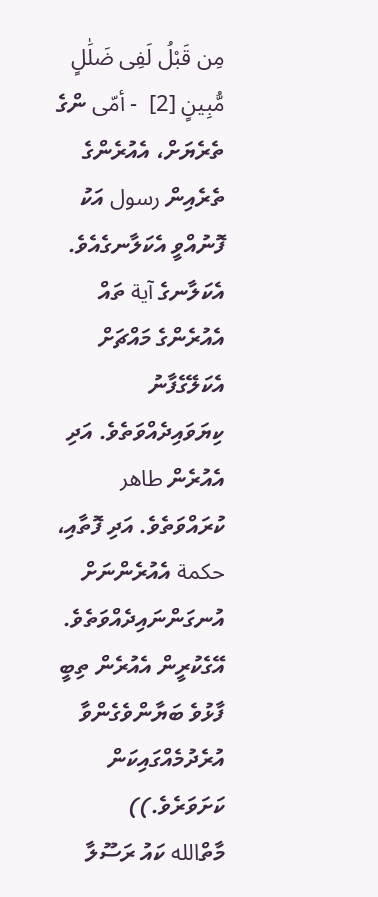مِن قَبْلُ لَفِى ضَلَٰلٍ مُّبِينٍ [2]  - أمّى ންގެ ތެރެޔަށް، އެއުރެންގެ ތެރެއިން رسول އަކު ފޮނުއްވީ އެކަލާނގެއެވެ. އެކަލާނގެ آية ތައް އެއުރެންގެ މައްޗަށް އެކަލޭގެފާނު ކިޔަވައިދެއްވަތެވެ. އަދި އެއުރެން طاهر ކުރައްވަތެވެ. އަދި ފޮތާއި، حكمة އެއުރެންނަށް އުނގަންނައިދެއްވަތެވެ. އޭގެކުރީން އެއުރެން ތިބީ ފާޅުވެ ބަޔާންވެގެންވާ އުރެދުމެއްގައިކަން ކަށަވަރެވެ.))
މާތްالله ކައު ރަސޫލާ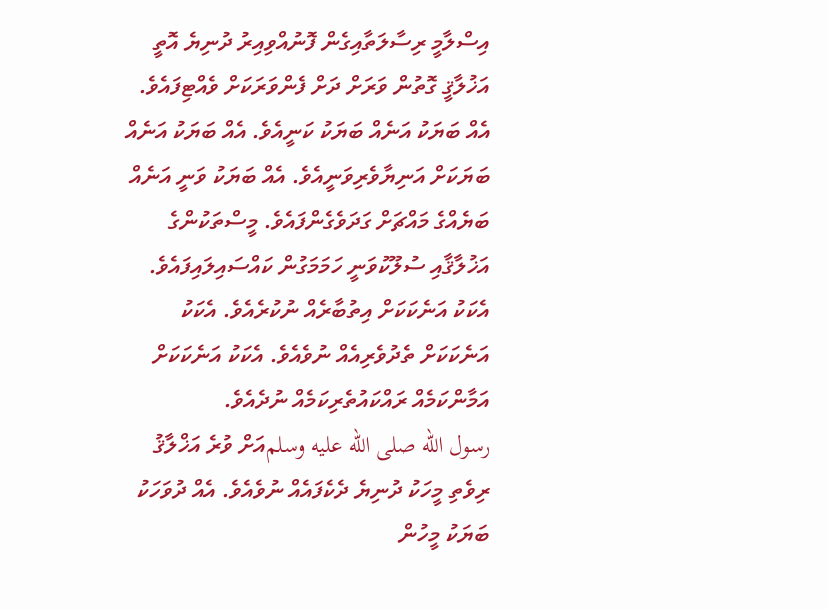އިސްލާމީ ރިސާލަތާއިގެން ފޮނުއްވިއިރު ދުނިޔެ އޮތީ އަޚުލާޤީ ގޮތުން ވަރަށް ދަށް ފެންވަރަކަށް ވެއްޓިފައެވެ. އެއް ބަޔަކު އަނެއް ބަޔަކު ކަނީއެވެ. އެއް ބަޔަކު އަނެއް ބަޔަކަށް އަނިޔާވެރިވަނީއެވެ. އެއް ބަޔަކު ވަނީ އަނެއް ބަޔެއްގެ މައްޗަށް ގަދަވެގެންފައެވެ. މީސްތަކުންގެ އަޚުލާޤާއި ސުލޫކުވަނީ ހަމަމަގުން ކައްސައިލައިފައެވެ. އެކަކު އަނެކަކަށް އިތުބާރެއް ނުކުރެއެވެ. އެކަކު އަނެކަކަށް ތެދުވެރިއެއް ނުވެއެވެ. އެކަކު އަނެކަކަށް އަމާންކަމެއް ރައްކައުތެރިކަމެއް ނުދެއެވެ.
رسول الله صلى الله عليه وسلمއަށް ވުރެ އަޚްލާޤު ރިވެތި މީހަކު ދުނިޔެ ދެކެފައެއް ނުވެއެވެ. އެއް ދުވަހަކު ބަޔަކު މީހުން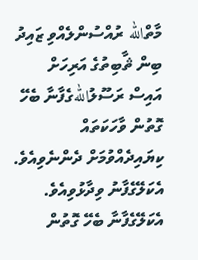މާތްالله ރުއްސުންލެއްވި ޒައިދު ބިން ޘާބިތުގެ އަރިހަށް އައިސް ރަސޫލުاللهގެފާނާ ބެހޭ ގޮތުން ވާހަކަތައް ކިޔައިދެއްވުމަށް ދެންނެވިއެވެ. އެކަލޭގެފާނު ވިދާޅުވިއެވެ. އެކަލޭގެފާނާ ބެހޭ ގޮތުން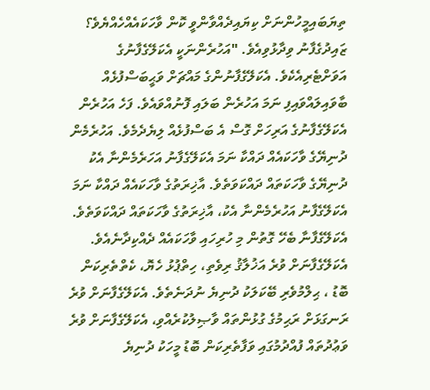ތިޔަބައިމީހުންނަށް ކިޔައިދެއްވާންވީ ކޮން ވާހަކައެއްހެއްޔެވެ؟ ޒައިދުގެފާނު ވިދާޅުވިއެވެ. "އަހުރެންނަކީ އެކަލޭގެފާނުގެ އަވަށްޓެރިއެކެވެ. އެކަލޭގެފާނުންގެ މައްޗަށް ވަޙީބަސްފުޅެއް ބާވައިލައްވައިފި ނަމަ އަހުރެން ބަލައި ފޮނުއްވައެވެ. ފަހެ އަހުރެން އެކަލޭގެފާނުގެ އަރިހަށް ގޮސް އެ ބަސްފުޅެއް ލިޔެދެމެވެ. އަހުރެމެން ދުނިޔޭގެ ވާހަކައެއް ދައްކާ ނަމަ އެކަލޭގެފާނު އަހަރެމެންނާ އެކު ދުނިޔޭގެ ވާހަކަތައް ދައްކަވަތެވެ. އާޚިރަތުގެ ވާހަކައެއް ދައްކާ ނަމަ އެކަލޭގެފާނު އަހުރެމެންނާ އެކު، އާޚިރަތުގެ ވާހަކަތައް ދައްކަވަތެވެ. އެކަލޭގެފާނާ ބެހޭ ގޮތުން މި ހުރިހައި ވާހަކައެއް ދެއްކިދާނެއެވެ. އެކަލޭގެފާނަށް ވުރެ އަޚުލާޤު ރިވެތި، ހިތްޕުޅު ހެޔޮ، ކެތްތެރިކަން ބޮޑު ، ޙިލްމުވެރި ބޭކަލަކު ދުނިޔެ ނުދަނެތެވެ. އެކަލޭގެފާނަށް ވުރެ ރަނގަޅަށް ރަޙިމުގެ ގުޅުންތައް ވާޞިލުކުރެއްވި، އެކަލޭގެފާނަށް ވުރެ ވަޢުދުތައް ފުއްދުމުގައި ވަފާތެރިކަން ބޮޑު މީހަކު ދުނިޔެ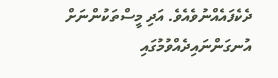ދެކެފައެއްނުވެއެވެ. އަދި މީސްތަކުންނަށް އުނގަންނައިދެއްވުމުގައި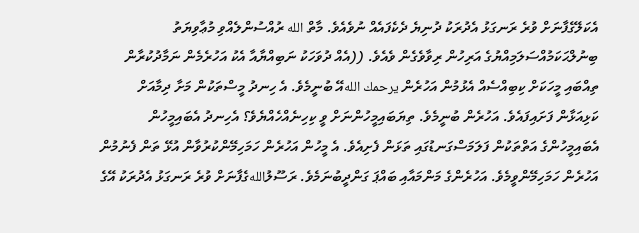އެކަލޭގެފާނަށް ވުރެ ރަނގަޅު އެދުރަކު ދުނިޔެ ދެކެފައެއް ނުވެއެވެ. މާތް الله ރުއްސުންލެއްވި މުޢާވިޔަތު ބިނުލްޙަކަމުއްސަލަމިއްޔުގެ އަރިހުން ރިވާވެގެން ވެއެވެ. ((އެއް ދުވަހަކު ނަބިއްޔާއާ އެކު އަހުރެމެން ނަމާދުކުރާން ތިއްބައި މީހަކަށް ކިބިއްސެއް އެޅުމުން އަހުރެން يرحمك اللهއޭ ބުނީމެވެ. އެ ހިނދު މީސްތަކުން މަށާ ދިމާއަށް ކަޅިއަޅާން ފަށައިފައެވެ. އަހުރެން ބުނީމެވެ. ތިޔަބައިމީހުންނަށް ވީ ކިހިނެއްހެއްޔެވެ؟ އެހިނދު އެބައިމީހުން އެބައިމީހުންގެ އަތްތަކުން ފަލަމަސްގަނޑުގައި ތަޅަން ފެށިއެވެ. އެ މީހުން އަހުރެން ހަމަހިމޭންކުރުވާން އުޅޭ ތަން ފެނުމުން އަހުރެން ހަމަހިމޭންވީމެވެ. އަހުރެންގެ މަންމައާއި ބައްޕަ ގަންދީބުނަމެވެ. ރަސޫލުاللهގެފާނަށް ވުރެ ރަނގަޅު އެދުރަކު އޭގެ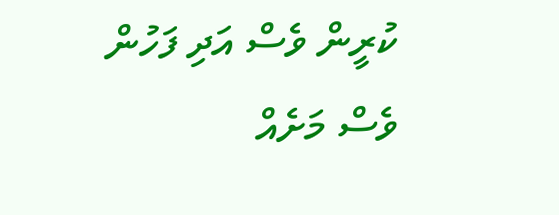ކުރީން ވެސް އަދި ފަހުން ވެސް މަށެއް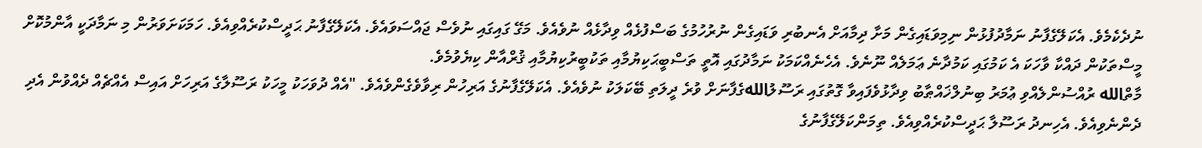ނުދެކެމެވެ. އެކަލޭގެފާނު ނަމާދުފުޅުން ނިމިވަޑައިގެން މަށާ ދިމާއަށް އެނބުރި ވަޑައިގެން ނުރުހުމުގެ ބަސްފުޅެއް ވިދާޅެއް ނުވެއެވެ. މަގޭ ގައިގައި ނުވެސް ޖައްސަވައެވެ. އެކަލޭގެފާނު ޙަދީސްކުރެއްވިއެވެ. ހަމަކަށަވަރުން މި ނަމާދަކީ އާންމުކޮށް މީސްތަކުން ދައްކާ ވާހަކަ އެ ކަމުގައި ކަމުދާނެ ޢަމަލެއް ނޫނެވެ. އެހެނެއްކަމަކު ނަމާދުގައި އޮތީ ތަސްބީޙަކިޔުމާއި ތަކުބީރުކިޔުމާއި ޤުރްއާން ކިޔެވުމެވެ.
މާތްالله ރުއްސުންލެއްވި ޢުމަރު ބިނުލްޚައްޠާބު ވިދާޅުވެފައިވާ ގޮތުގައި ރަސޫލުاللهގެފާނަށް ވުރެ ދީލަތި ބޭކަލަކު ނުވެއެވެ. އެކަލޭގެފާނުގެ އަރިހުން ރިވާވެގެންވެއެވެ. "އެއް ދުވަހަކު މީހަކު ރަސޫލާގެ އަރިހަށް އައިސް އެއްޗެއް ދެއްވުން އެދި ދެންނެވިއެވެ. އެހިނދު ރަސޫލާ ޙަދީސްކުރެއްވިއެވެ. ތިމަންކަލޭގެފާނުގެ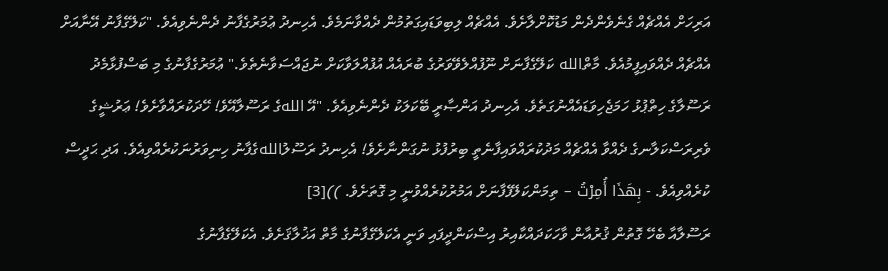އަރިހަށް އެއްޗެއް ގެނެވެންދެން މަޑުކޮށްލާށެވެ. އެއްޗެއް ލިބިވަޑައިގަތުމުން ދެއްވާނަމެވެ. އެހިނދު ޢުމަރުގެފާނު ދެންނެވިއެވެ. "ކަލޭގެފާނު އޭނާއަށް އެއްޗެއް ދެއްވައިފީމުއެވެ. މާތްالله ކަލޭގެފާނަށް ނޫފުއްލެވޭވަރުގެ ބުރައެއް އުފުއްލަވާކަށް ނުޖައްސަވާނެތެވެ." ޢުމަރުގެފާނުގެ މި ބަސްފުޅާމެދު ރަސޫލާގެ ހިތްޕުޅު ހަމަޖެހިވަޑައެއްނުގަތެވެ. އެހިނދު އަންޞާރީ ބޭކަލަކު ދެންނެވިއެވެ. "އޭ اللهގެ ރަސޫލާއޭވެ! ހޭދަކުރައްވާށެވެ! ޢަރުޝީގެ ވެރިރަސްކަލާނގެ ދެއްވާ އެއްޗެއް މަދުކުރައްވައިފާނެތީ ބިރުފުޅު ނުގަންނާށެވެ! އެހިނދު ރަސޫލުاللهގެފާނު ހިނިވަރުނަކުރެއްވިއެވެ. އަދި ޙަދީސް ކުރެއްވިއެވެ. - بِهَذَا أُمِرْتُ – ތިމަންކަލޭފެފާނަށް އަމުރުކުރެއްވުނީ މި ގޮތަށެވެ. ))[3]
ރަސޫލާއާ ބެހޭ ގޮތުން ޤުރުއާން ވާހަކަދައްކާއިރު އިސްކަންދީފައި ވަނީ އެކަލޭގެފާނުގެ މާތް އަޚުލާޤަށެވެ. އެކަލޭގެފާނުގެ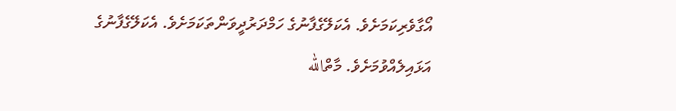އޯގާވެރިކަމަށެވެ. އެކަލޭގެފާނުގެ ހަމްދަރުދީވަންތަކަމަށެވެ. އެކަލޭގެފާނުގެ އަޅައިލެއްވުމަށެވެ. މާތްالله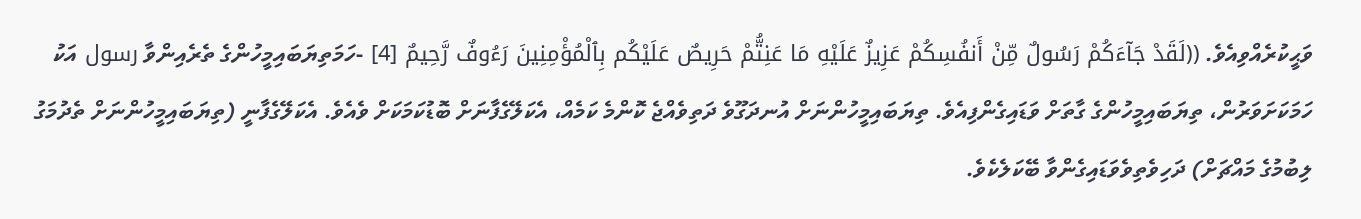ވަޙީކުރެއްވިއެވެ. ((لَقَدْ جَآءَكُمْ رَسُولٌ مِّنْ أَنفُسِكُمْ عَزِيزٌ عَلَيْهِ مَا عَنِتُّمْ حَرِيصٌ عَلَيْكُم بِٱلْمُؤْمِنِينَ رَءُوفٌ رَّحِيمٌ [4] -ހަމަތިޔަބައިމީހުންގެ ތެރެއިންވާ رسول އަކު ހަމަކަށަވަރުން، ތިޔަބައިމީހުންގެ ގާތަށް ވަޑައިގެންފިއެވެ. ތިޔަބައިމީހުންނަށް އުނދަގޫވެ ދަތިވެއްޖެ ކޮންމެ ކަމެއް، އެކަލޭގެފާނަށް ބޮޑުކަމަކަށް ވެއެވެ. އެކަލޭގެފާނީ (ތިޔަބައިމީހުންނަށް ތެދުމަގު ލިބުމުގެ މައްޗަށް) ދަހިވެތިވެވަޑައިގެންވާ ބޭކަލެކެވެ.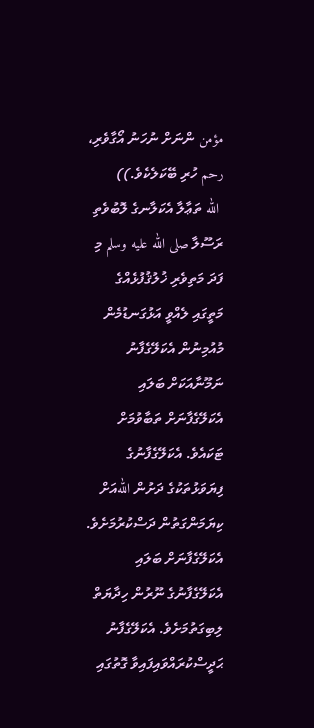مؤمن ންނަށް ނުހަނު އޯގާވެރި، رحم ހުރި ބޭކަލެކެވެ.))
 الله ތަޢާލާ އެކަލާނގެ ލޮބުވެތި ރަސޫލާ صلى الله عليه وسلم މި ފަދަ މަތިވެރި ޚުލުޤުފުޅެއްގެ މަތީގައި ލެއްވީ އަޅުގަނޑުމެން މުއުމިނުން އެކަލޭގެފާނު ނަމޫނާއަކަށް ބަލައި އެކަލޭގެފާނަށް ތަބާވުމަށް ޓަކައެވެ. އެކަލޭގެފާނުގެ ފިޔަވަޅުތަކުގެ ދަށުން اللهއަށް ކިޔަމަންގަތުން ދަސްކުރުމަށެވެ. އެކަލޭގެފާނަށް ބަލައި އެކަލޭގެފާނުގެ ނޫރުން ހިދާޔަތް ލިބިގަތުމަށެވެ. އެކަލޭގެފާނު ޙަދީސްކުރައްވައިފައިވާ ގޮތުގައި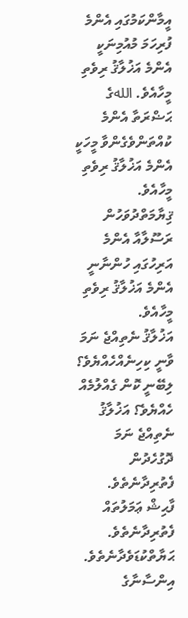އީމާންކަމުގައި އެންމެ ފުރިހަމަ މުއުމިނަކީ އެންމެ އަޚުލާޤު ރިވެތި މީހާއެވެ. اللهގެ ޙަޟްރަތާ އެންމެ ކުއްތަންވެގެންވާ މީހަކީ އެންމެ އަޚުލާޤު ރިވެތި މީހާއެވެ. ޤިޔާމަތްދުވަހުން ރަސޫލާއާ އެންމެ އަރިހުގައި ހުންނާނީ އެންމެ އަޚުލާޤު ރިވެތި މީހާއެވެ.
އަޚުލާޤު ނެތިއްޖެ ނަމަ ވާނީ ކިހިނެއްހެއްޔެވެ؟ ލިބޭނީ ކޮން ގެއްލުމެއް ހެއްޔެވެ؟ އަޚުލާޤު ނެތިއްޖެ ނަމަ ދޮގުހެދުން ފެތުރިދާނެތެވެ. ފާޙިޝް ޢަމަލުތައް ފެތުރިދާނެތެވެ. ޙަޔާތްކުޑަވެދާނެތެވެ. އިންސާނާގެ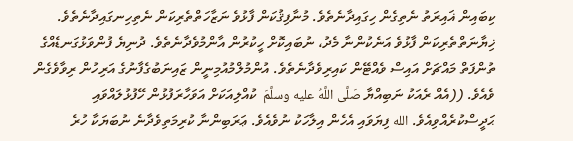ކިބައިން ޣައިރަތު ނެތިގެން ހިގައިދާނެތެވެ. މުނާފިޤުކަން ފާޅުވެ ނަޒާހަތްތެރިކަން ނެތިހިނގައިދާނެތެވެ. ޚިޔާނަތްތެރިކަން ފާޅުވެ އަނެކުންނާ މެދު، ނުބައިކޮށް ހީކުރުން އާންމުވެދާނެތެވެ. ދުނިޔެ ފުންވަޅުގަނޑެއްގެ ތުންފަތް މައްޗަށް އައިސް ވެއްޓޭން ކައިރިވެދާނެތެވެ. އުންމުލްމުއުމިނީން ޒައިނަބުގެފާނުގެ އަރިހުން ރިވާވެގެން ވެއެވެ. ((އެއް ރެއަކު ނަބިއްޔާ صَلَّى اللَّهُ عليه وسلَّمَ  ކުއްލިއަކަށް އަވަހާރަފުޅުން ހޭފުޅުލައްވައި ޙަދީސްކުރެއްވިއެވެ. الله ފިޔަވައި އެހެން އިލާހަކު ނުވެއެވެ. ޢަރަބިންނާ ކުރިމަތިވެދާނެ ނުބަޔަކާ ހުރެ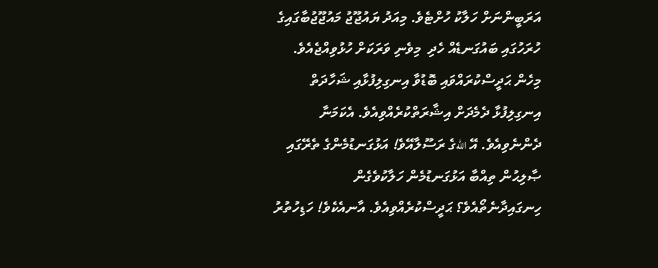އަރަބީންނަށް ހަލާކު ހުށްޓެވެ. މިއަދު ޔައުޖޫޖު މައުޖޫޖުބާގައިގެ ހުރަހުގައި ބައުގަނޑެއް ހެދި  މިވެނި ވަރަކަށް ހުޅުވިއްޖެއެވެ. މިހެން ޙަދީސްކުރައްވައި ބޮޑުވާ އިނގިލިފުޅާއި ޝަހާދަތް އިނގިލިފުޅާ ދެމެދަށް އިޝާރަތްކުރެއްވިއެވެ. އެކަމަނާ ދެންނެވިއެވެ. އޭ اللهގެ ރަސޫލާއޭވެ! އަޅުގަނޑުމެންގެ ތެރޭގައި ޞާލިޙުން ތިއްބާ އަޅުގަނޑުމެން ހަލާކުވެގެން ހިނގައިދާނެތޯއެވެ؟ ޙަދީސްކުރެއްވިއެވެ. އާނއެކެވެ! ހަޑިހުތުރު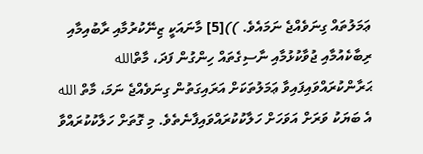ޢަމަލުތައް ގިނަވެއްޖެ ނަމައެވެ. ))[5] މާނައަކީ ޒިނޭކުރުމާއި ރާބުއިމާއި ރިބާކެއުމާއި ޖުވާކުޅުމާއި ނާސިގެތައް ހިންގުން ފަދަ، މާތްالله ޙަރާންކުރައްވައިފައިވާ ޢަމަލުތަކަށް އަރައިގަތުން ގިނަވެއްޖެ ނަމަ، މާތް الله އެ ބަޔަކު ވަރަށް އަވަހަށް ހަލާކުކުރައްވައިފާނެތެވެ. މި ގޮތަށް ހަލާކުކުރައްވާ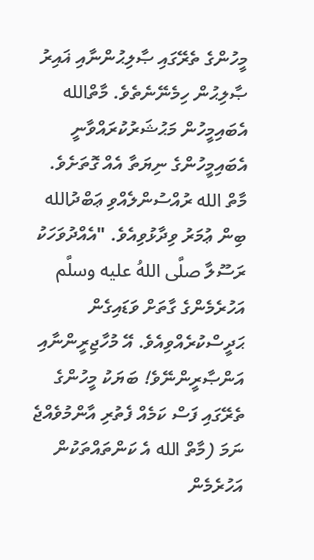މީހުންގެ ތެރޭގައި ޞާލިޙުންނާއި ޣައިރު ޞާލިޙުން ހިމެނޭނެތެވެ. މާތްالله އެބައިމީހުން މަޙުޝަރުކުރައްވާނީ އެބައިމީހުންގެ ނިޔަތާ އެއް ގޮތަށެވެ.
މާތް الله ރުއްސުންލެއްވި ޢަބްދުالله ބިން ޢުމަރު ވިދާޅުވިއެވެ. "އެއްދުވަހަކު ރަސޫލާ صلَّى اللهُ عليه وسلَّم އަހުރެމެންގެ ގާތަށް ވަޑައިގެން ޙަދީސްކުރެއްވިއެވެ. އޭ މުހާޖިރީންނާއި އަންޞާރީންނޭވެ! ބަޔަކު މީހުންގެ ތެރޭގައި ފަސް ކަމެއް ފެތުރި އާންމުވެއްޖެ ނަމަ (މާތް الله އެ ކަންތައްތަކުން އަހުރެމެން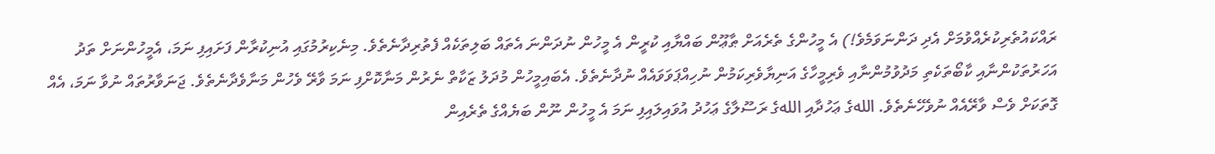ރައްކައުތެރިކުރެއްވުމަށް އެދި ދަންނަވަމެވެ!) އެ މީހުންގެ ތެރެއަށް ޠާޢޫން ބައްޔާއި ކުރީން އެ މީހުން ނުދަންނަ އެތައް ބަލިތަކެއް ފެތުރިދާނެތެވެ. މިނެކިރުމުގައި އުނިކުރާން ފަށައިފި ނަމަ، އެމީހުންނަށް ތަދު އަހަރުތަކުންނާއި ކާބޯތަކެތި މަދުވުމުންނާއި ވެރިމީހާގެ އަނިޔާވެރިކަމުން ނުހިއްޕަވަވައެއް ނުދާނެތެވެ. އެބައިމީހުން މުދަލު ޒަކާތް ނެރުން މަނާކޮށްފި ނަމަ ވާރޭ ވެހުން މަނާވެދާނެތެވެ. ޖަނަވާރުތައް ނުވާ ނަމަ، އެއް ގޮތަކަށް ވެސް ވާރޭއެއް ނުވެހޭނެތެވެ. اللهގެ ޢަހުދާއި اللهގެ ރަސޫލާގެ ޢަހުދު އުވައިލައިފި ނަމަ އެ މީހުން ނޫން ބަޔެއްގެ ތެރެއިން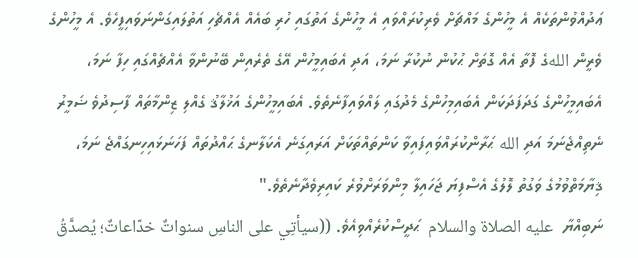ޢަދުއްވުންތަކެއް އެ މީހުންގެ މައްޗަށް ވެރިކުރައްވައި އެ މީހުންގެ އަތުގައި ހުރި ބައެއް އެއްޗެހި އަތުލައިގަންނަވައިފީހެވެ. އެ މީހުންގެ ވެރީން اللهގެ ފޮތާ އެއް ގޮތަށް ޙުކުން ނުކުރާ ނަމަ، އަދި އެބައިމީހުން އޭގެ ތެރެއިން ބޭނުންވާ އެއްޗެއްގައި ހިފާ ނަމަ، އެބައިމީހުންގެ ގަދަފަދަކަން އެބައިމިހުންގެ މެދުގައި ލައްވައިފާނެތެވެ. އެބައިމީހުންގެ އަޚުލާޤު ގެއްލި ޒިންމާތައް ފާސިދުވެ ޟަމީރު ނެތިއްޖެނަމަ އަދި الله ޙަރާންކުރައްވައިފައިވާ ކަންތައްތަކަށް އަރައިގަނެ އެކަލާނގެ ޙައްދުތައް ފަހަނަޅައިހިނގައްޖެ ނަމަ،  ޤިޔާމަތްވުމުގެ ވަގުތު ލޮލުގެ އެސްފިޔަ ޖަހައިލާ މިންވަރަށްވުރެ ކައިރިވެދާނެތެވެ."
ނަބިއްޔާ  عليه الصلاة والسلام  ޙަދީސްކުރެއްވިއެވެ. ((سيأتِي على الناسِ سنواتٌ خدّاعاتٌ؛ يُصدَّقُ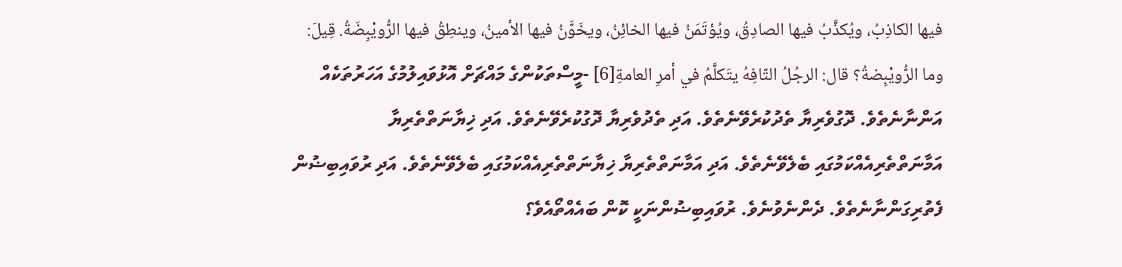فيها الكاذِبُ، ويُكذَّبُ فيها الصادِقُ، ويُؤتَمَنُ فيها الخائِنُ، ويخَوَّنُ فيها الأمينُ، وينطِقُ فيها الرُّويْبِضَةُ. قِيلَ: وما الرُّويْبِضةُ؟ قال: الرجُلُ التّافِهُ يتَكلَّمُ في أمرِ العامةِ[6] -މީސްތަކުންގެ މައްޗަށް އޮޅުވައިލުމުގެ އަހަރުތަކެއް އަންނާނެތެވެ. ދޮގުވެރިޔާ ތެދުކުރެވޭނެތެވެ. އަދި ތެދުވެރިޔާ ދޮގުކުރެވޭނެތެވެ. އަދި ޚިޔާނަތްތެރިޔާ އަމާނަތްތެރިއެއްކަމުގައި ބެލެވޭނެތެވެ. އަދި އަމާނަތްތެރިޔާ ޚިޔާނަތްތެރިއެއްކަމުގައި ބެލެވޭނެތެވެ. އަދި ރުވައިބިޟުން ފެތުރިގަންނާނެތެވެ. ދެންނެވުނެވެ. ރުވައިބިޟުންނަކީ ކޮން ބައެއްތޯއެވެ؟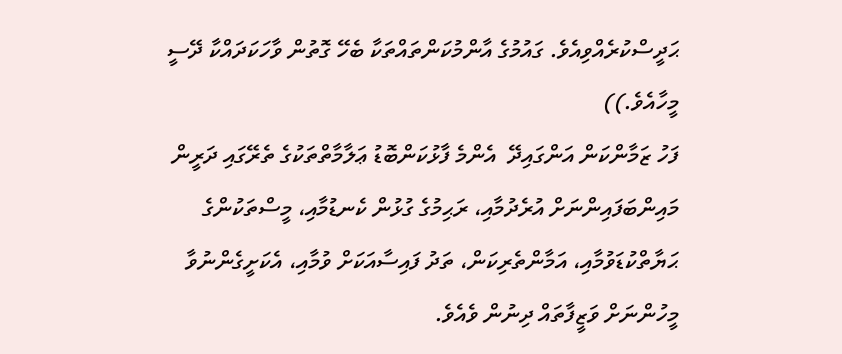ޙަދީސްކުރެއްވިއެވެ. ގައުމުގެ އާންމުކަންތައްތަކާ ބެހޭ ގޮތުން ވާހަކަދައްކާ ދޭސީ މީހާއެވެ.))
ފަހު ޒަމާންކަން އަންގައިދޭ  އެންމެ ފާޅުކަންބޮޑު ޢަލާމާތްތަކުގެ ތެރޭގައި ދަރީން މައިންބަފައިންނަށް އުރެދުމާއި، ރަޙިމުގެ ގުޅުން ކެނޑުމާއި، މީސްތަކުންގެ ޙަޔާތްކުޑަވުމާއި، އަމާންތެރިކަން، ތަދު ފައިސާއަކަށް ވުމާއި، އެކަށީގެންނުވާ މީހުންނަށް ވަޒީފާތައް ދިނުން ވެއެވެ.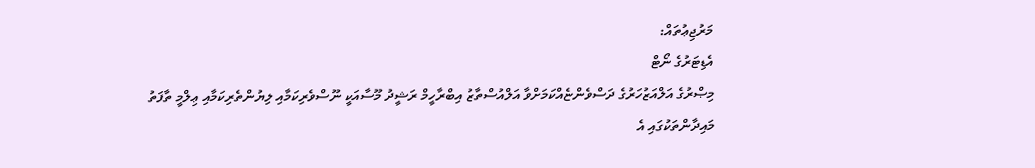މަރުޖިޢުތައް:
އެޑިޓަރުގެ ނޯޓް
މިޞްރުގެ އަލްއަޒުހަރުގެ ދަސްވެންޏެއްކަމަށްވާ އަލްއުސްތާޒު އިބްރާހީމް ރަޝީދު މޫސާއަކީ ނޫސްވެރިކަމާއި ލިޔުންތެރިކަމާއި ޢިލްމީ ތާފަތު މައިދާންތަކުގައި އެ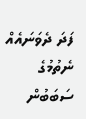ފަދަ ދެވަނައެއް ނެތުމުގެ ސަބަބުން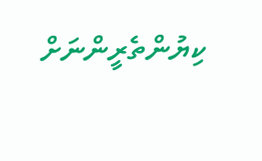ކިޔުންތެރީންނަށް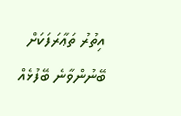އިތުރު ތަޢާރަފަކަށް ބޭނުންވާނެ ބޭފުޅެއް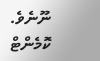ނޫނެވެ.
ކޮމެންޓް